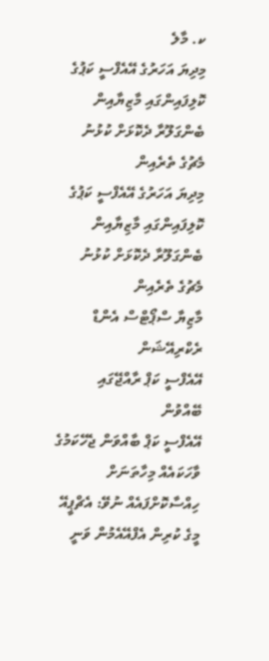ކ. މާލެ
މިދިޔަ އަހަރުގެ އޭއެފްސީ ކަޕުގެ ކޮލިފައިންގައި މާޒިޔާއިން ބެންގަލޫރާ ދެކޮޅަށް ކުޅުނު މެޗުގެ ތެރެއިން
މިދިޔަ އަހަރުގެ އޭއެފްސީ ކަޕުގެ ކޮލިފައިންގައި މާޒިޔާއިން ބެންގަލޫރާ ދެކޮޅަށް ކުޅުނު މެޗުގެ ތެރެއިން
މާޒިޔާ ސްޕޯޓްސް އެންޑް ރެކްރިއޭޝަން
އޭއެފްސީ ކަޕް ރާއްޖޭގައި ބޭއްވުން
އޭއެފްސީ ކަޕް ބާއްވަން ޖެހޭކަމުގެ ވާހަކައެއް މިހާތަނަށް ހިއްސާކޮށްފައެއް ނުވޭ: އެޗްޕީއޭ
މީގެ ކުރިން އެފްއޭއެމުން ވަނީ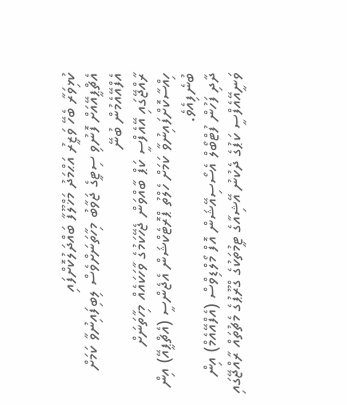ކުޅިވަރާ ބެހޭ ވަޒީރު އަޙްމަދު މަޚްލޫފާ ބައްދަލުކޮށްފައި
އެޗްޕީއޭއަށް ފޮނުވި ސިޓީގެ ޖަވާބު މިހާތަނަށްވެސް ލިބިފައިނުވާ ކަމަށް އެފްއޭއެމުން ބުނޭ
ރާއްޖޭގައި އޭއެފްސީ ކަޕް ބާއްވަން ޖެހޭކަމުގެ ވާހަކައެއް މިހާތަނަށް ހިއްސާކޮށްފައިނުވާ ކަމަށް ހެލްތު ޕްރޮޓެކްޝަން އެޖެންސީ (އެޗްޕީއޭ) އިން ބުނެފިއެވެ.
ދާދި ފަހުން ފުޓްބޯލް އެސޯސިއޭޝަން އޮފް މޯލްޑިވްސް (އެފްއޭއެމް) އިން ވަނީއޭއެފްސީ ކަޕުގެ ދެކުނު އޭޝިއާގެ ޓީމުތަކުގެ ގްރޫޕުގެ މެޗުތައް ރާއްޖޭގައި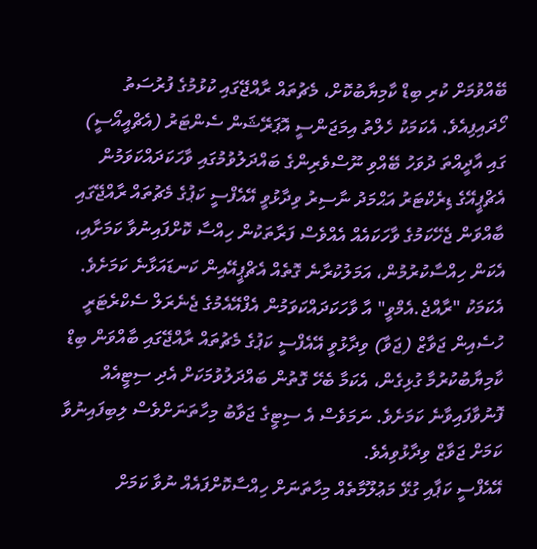ބޭއްވުމަށް ކުރި ބިޑް ކާމިޔާބުކޮށް، މެޗުތައް ރާއްޖޭގައި ކުޅުމުގެ ފުރުސަތު ހޯދައިފިއެވެ. އެކަމަކު ހެލްތު އިމަޖަންސީ އޮޕަރޭޝަން ސެންޓަރު (އެޗްއީއޯސީ) ގައި އާދީއްތަ ދުވަހު ބޭއްވި ނޫސްވެރިންގެ ބައްދަލުވުމުގައި ވާހަކަދައްކަވަމުން އެޗްޕީއޭގެ ޑިރެކްޓަރު އަޙްމަދު ނާސިރު ވިދާޅުވީ އޭއެފްސީ ކަޕުގެ މެޗުތައް ރާއްޖޭގައި ބާއްވަން ޖެހޭކަމުގެ ވާހަކައެއް އެއްވެސް ފަރާތަކުން ހިއްސާ ކޮށްފައިނުވާ ކަމަށާއި، އެކަން ހިއްސާކުރުމުން، އަމަލުކުރާނެ ގޮތެއް އެޗްޕީއޭއިން ކަނޑައަޅާނެ ކަމަށެވެ.
އެކަމަކު "ރާއްޖެ.އެމްވީ" އާ ވާހަކަދައްކަވަމުން އެފްއޭއެމުގެ ޖެނެރަލް ސެކްރެޓަރީ ހުސެއިން ޖަވާޒް (ޖަވާ) ވިދާޅުވީ އޭއެފްސީ ކަޕުގެ މެޗުތައް ރާއްޖޭގައި ބާއްވަން ބިޑް ކާމިޔާބުކުރުމާ ގުޅިގެން، އެކަމާ ބެހޭ ގޮތުން ބައްދަލުވުމަކަށް އެދި ސިޓީއެއް ފޮނުވާފައިވާނެ ކަމަށެވެ. ނަމަވެސް އެ ސިޓީގެ ޖަވާބު މިހާތަނަށްވެސް ލިބިފައިނުވާ ކަމަށް ޖަވާޒް ވިދާޅުވިއެވެ.
އޭއެފްސީ ކަޕާއި ގުޅޭ މަޢުލޫމާތެއް މިހާތަނަށް ހިއްސާކޮށްފައެއް ނުވާ ކަމަށް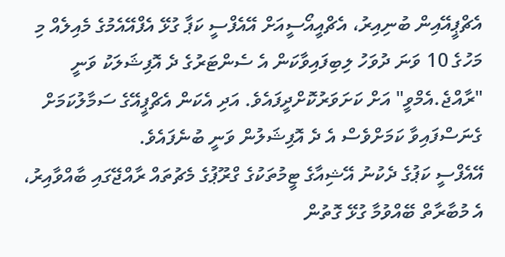އެޗްޕީއޭއިން ބުނިއިރު، އެޗްއީއޯސީއަށް އޭއެފްސީ ކަޕާ ގުޅޭ އެފްއޭއެމުގެ މެއިލެއް މި މަހުގެ 10 ވަނަ ދުވަހު ލިބިފައިވާކަން އެ ސެންޓަރުގެ ދެ އޮފިޝަލަކު ވަނީ "ރާއްޖެ.އެމްވީ" އަށް ކަށަވަރުކޮށްދީފައެވެ. އަދި އެކަން އެޗްޕީއޭގެ ސަމާލުކަމަށް ގެނަސްފައިވާ ކަމަށްވެސް އެ ދެ އޮފިޝަލުން ވަނީ ބުނެފައެވެ.
އޭއެފްސީ ކަޕުގެ ދެކުނު އޭޝިއާގެ ޓީމުތަކުގެ ގްރޫޕުގެ މެޗުތައް ރާއްޖޭގައި ބާއްވާއިރު، އެ މުބާރާތް ބޭއްވުމާ ގުޅޭ ގޮތުން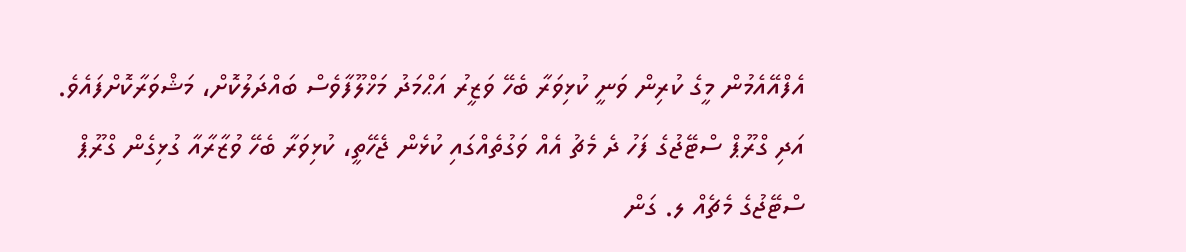އެފްއޭއެމުން މީގެ ކުރިން ވަނީ ކުޅިވަރާ ބެހޭ ވަޒީރު އަޙްމަދު މަޚްލޫފާވެސް ބައްދަލުކޮށް، މަޝްވަރާކޮށްފައެވެ. އަދި ގްރޫޕް ސްޓޭޖުގެ ފަހު ދެ މެޗު އެއް ވަގުތެއްގައި ކުޅެން ޖެހޭތީ، ކުޅިވަރާ ބެހޭ ވުޒާރާއާ ގުޅިގެން ގްރޫޕް ސްޓޭޖުގެ މެޗެއް ލ. ގަން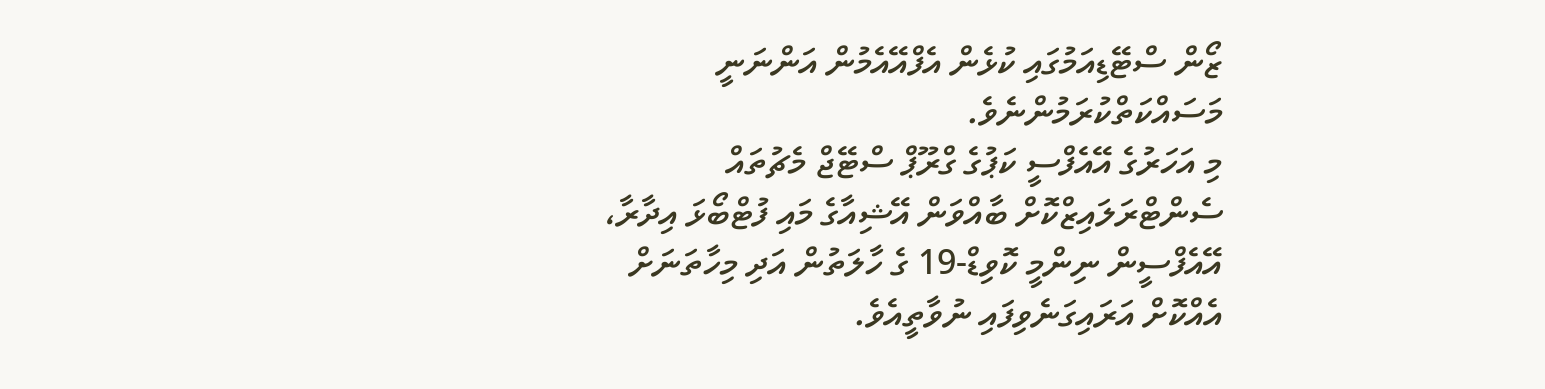ޒޯން ސްޓޭޑިއަމުގައި ކުޅެން އެފްއޭއެމުން އަންނަނީ މަސައްކަތްކުރަމުންނެވެ.
މި އަހަރުގެ އޭއެފްސީ ކަޕުގެ ގްރޫޕް ސްޓޭޖް މެޗުތައް ސެންޓްރަލައިޒްކޮށް ބާއްވަން އޭޝިއާގެ މައި ފުޓްބޯޅަ އިދާރާ، އޭއެފްސީން ނިންމީ ކޮވިޑް-19 ގެ ހާލަތުން އަދި މިހާތަނަށް އެއްކޮށް އަރައިގަނެވިފައި ނުވާތީއެވެ.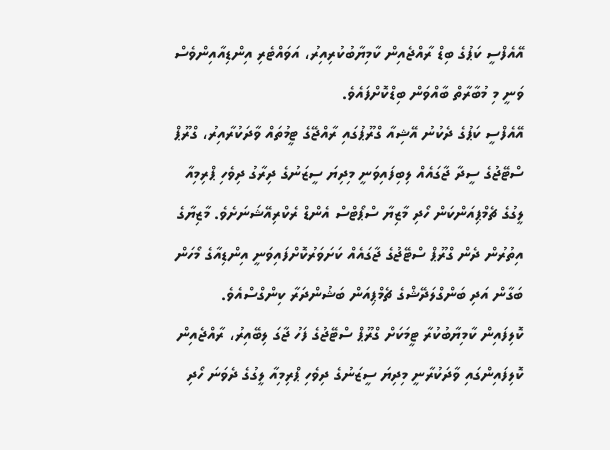އޭއެފްސީ ކަޕުގެ ބިޑް ރާއްޖެއިން ކާމިޔާބުކުރިއިރު، އަވައްޓެރި އިންޑިއާއިންވެސް ވަނީ މި މުބާރާތް ބާއްވަން ބިޑްކޮށްފައެވެ.
އޭއެފްސީ ކަޕުގެ ދެކުނު އޭޝިއާ ގްރޫޕުގައި ރާއްޖޭގެ ޓީމުތައް ވާދަކުރާއިރު، ގްރޫޕް ސްޓޭޖުގެ ސީދާ ޖާގައެއް ލިބިފައިވަނީ މިދިޔަ ސީޒަނުގެ ދިރާގު ދިވެހި ޕްރިމިއާ ލީގުގެ ޗެމްޕިއަންކަން ހޯދި މާޒިޔާ ސްޕޯޓްސް އެންޑް ރެކްރިއޭޝަނަށެވެ. މާޒިޔާގެ އިތުރުން ދެން ގްރޫޕް ސްޓޭޖުގެ ޖާގައެއް ކަށަވަރުކޮށްފައިވަނީ އިންޑިއާގެ މޯހަން ބަގާން އަދި ބަންގްލަދޭޝްގެ ޗެމްޕިއަން ބަޝުންދަރާ ކިންގްސްއެވެ.
ކޮލިފައިން ކާމިޔާބުކުރާ ޓީމަކަށް ގްރޫޕް ސްޓޭޖުގެ ފަހު ޖާގަ ލިބޭއިރު، ރާއްޖެއިން ކޮލިފައިންގައި ވާދަކުރާނީ މިދިޔަ ސީޒަނުގެ ދިވެހި ޕްރިމިއާ ލީގުގެ ދެވަނަ ހޯދި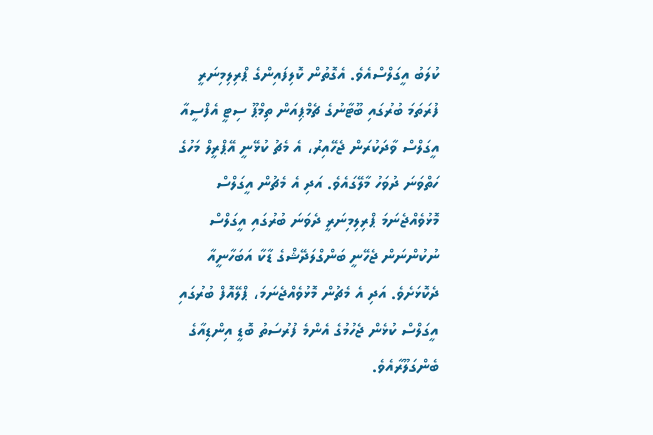ކުލަބު އީގަލްސްއެވެ. އެގޮތުން ކޮލިފައިންގެ ޕްރިލިމިނަރީ ފުރަތަމަ ބުރުގައި ބޫޓާނުގެ ޗެމްޕިއަން ތިމްޕޫ ސިޓީ އެފްސީއާ އީގަލްސް ވާދަކުރަން ޖެހޭއިރު، އެ މެޗު ކުޅޭނީ އޭޕްރީލް މަހުގެ ހަތްވަނަ ދުވަހު މާލޭގައެވެ. އަދި އެ މެޗުން އީގަލްސް މޮޅުވެއްޖެނަމަ ޕްރިލިމިނަރީ ދެވަނަ ބުރުގައި އީގަލްސް ނުކުންނަން ޖެހޭނީ ބަންގްލަދޭޝްގެ ޑާކާ އަބަހާނީއާ ދެކޮޅަށެވެ. އަދި އެ މެޗުން މޮޅުވެއްޖެނަމަ، ޕްލޭއޮފް ބުރުގައި އީގަލްސް ކުޅެން ޖެހުމުގެ އެންމެ ފުރުސަތު ބޮޑީ އިންޑިއާގެ ބެންގަލޫރާއެވެ.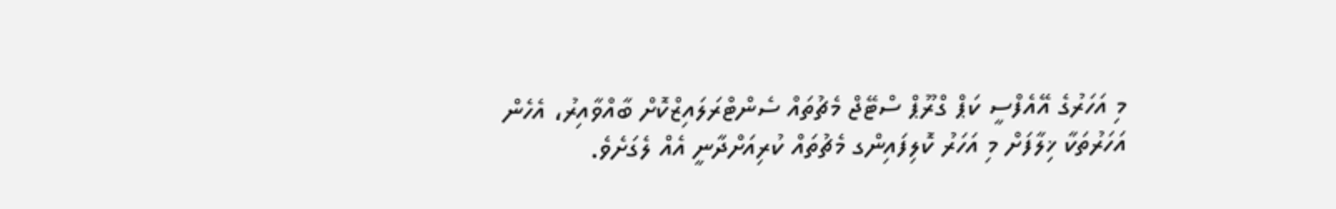މި އަހަރުގެ އޭއެފްސީ ކަޕް ގްރޫޕް ސްޓޭޖް މެޗުތައް ސެންޓްރަލައިޒްކޮށް ބާއްވާއިރު، އެހެން އަހަރުތަކާ ޚިލާފަށް މި އަހަރު ކޮލިފައިންގ މެޗުތައް ކުރިއަށްދާނީ އެއް ލެގަށެވެ.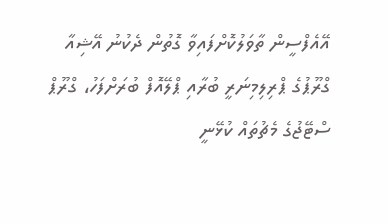އޭއެފްސީން ތާވަލުކޮށްފައިވާ ގޮތުން ދެކުނު އޭޝިއާ ގްރޫޕުގެ ޕްރިލިމިނަރީ ބުރާއި ޕްލޭއޮފް ބުރަށްފަހު، ގްރޫޕް ސްޓޭޖުގެ މެޗުތައް ކުޅޭނީ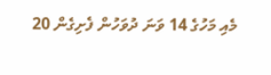މެއި މަހުގެ 14 ވަނަ ދުވަހުން ފެށިގެން 20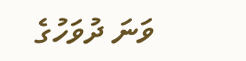ވަނަ ދުވަހުގެ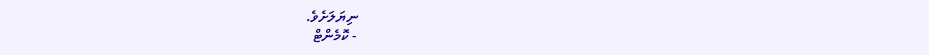ނިޔަލަށެވެ.
- ކޮމެންޓް